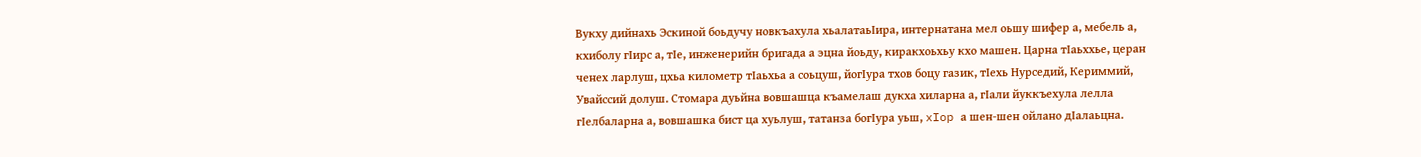Вукху дийнахь Эскиной боьдучу новкъахула хьалатаьIира, интернатана мел оьшу шифер а, мебель а, кхиболу гIиpc а, тIе, инженерийн бригада а эцна йоьду, киракхоьхьу кхо машен. Царна тIаьххье, церан ченех ларлуш, цхьа километр тIаьхьа а соьцуш, йогIура тхов боцу газик, тIехь Нурседий, Кериммий, Увайссий долуш. Стомара дуьйна вовшашца къамелаш дукха хиларна а, гIали йуккъехула лелла гIелбаларна а, вовшашка бист ца хуьлуш, татанза богIура уьш, xIop а шен-шен ойлано дIалаьцна.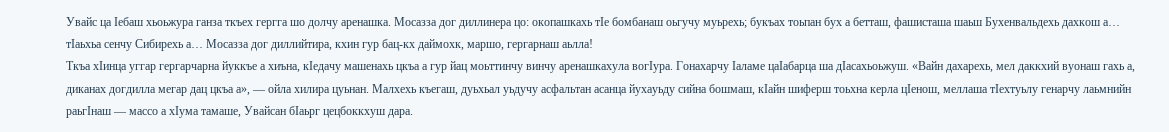Увайс ца Iебаш хьоьжура ганза ткъех гергга шо долчу аренашка. Мосазза дог диллинера цо: окопашкахь тIе бомбанаш оьгучу муьрехь; букъах тоьпан бух а бетташ, фашисташа шаьш Бухенвальдехь дахкош а… тIаьхьа сенчу Сибирехь а… Мосазза дог диллийтира, кхин гур бац-кх даймохк, маршо, гергарнаш аьлла!
Ткъа хIинца уггар гергарчарна йуккъе а хиъна, кIедачу машенахь цкъа а гур йац моьттинчу винчу аренашкахула вогIура. Гонахарчу Iаламе цаIабарца ша дIасахьоьжуш. «Вайн дахарехь, мел даккхий вуонаш гахь а, диканах догдилла мегар дац цкъа а», — ойла хилира цуьнан. Малхехь къегаш, дуьхьал уьдучу асфальтан асанца йухауьду сийна бошмаш, кIайн шиферш тоьхна керла цIенош, меллаша тIехтуьлу генарчу лаьмнийн раьгIнаш — массо а хIума тамаше, Увайсан бIаьрг цецбоккхуш дара.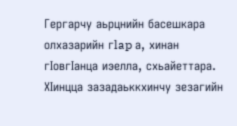Гергарчу аьрцнийн басешкара олхазарийн гlap а, хинан гIовгIанца иэелла, схьайеттара. ХIинцца зазадаьккхинчу зезагийн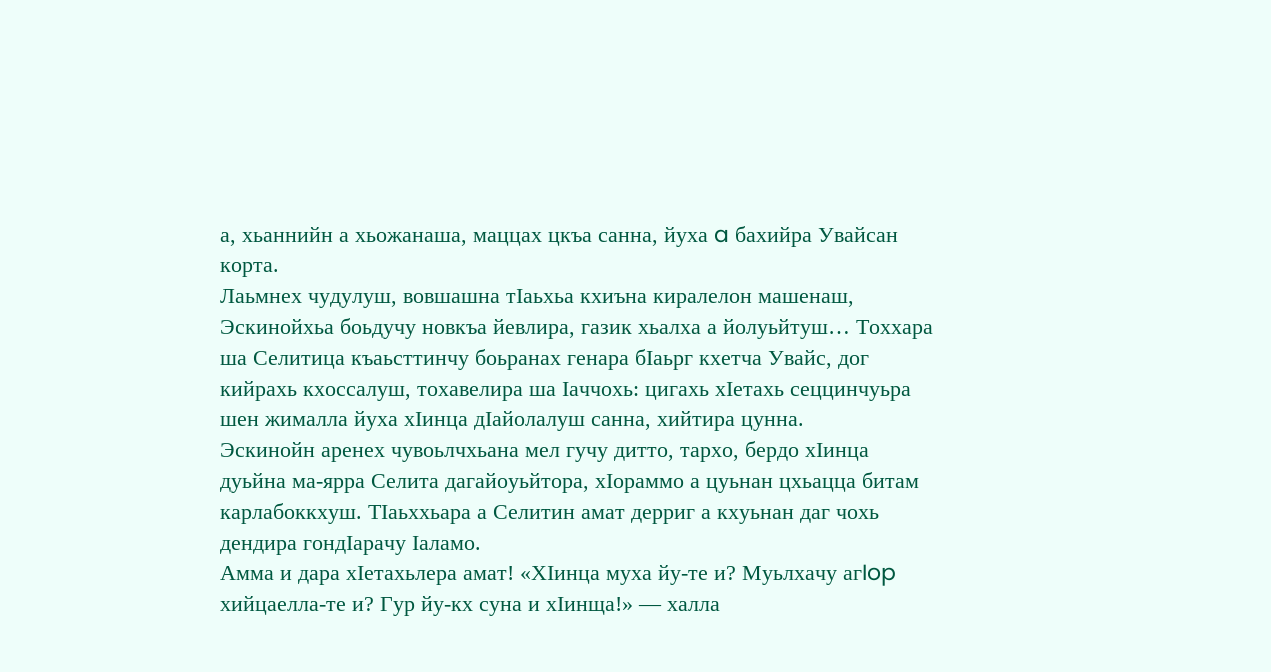а, хьаннийн а хьожанаша, маццах цкъа санна, йуха a бaxийpa Увайсан корта.
Лаьмнех чудулуш, вовшашна тIаьхьа кхиъна киралелон машенаш, Эскинойхьа боьдучу новкъа йевлира, газик хьалха а йолуьйтуш… Тоххара ша Селитица къаьсттинчу боьранах генара бIаьрг кхетча Увайс, дог кийрахь кхоссалуш, тохавелира ша Iаччохь: цигахь хIетахь сеццинчуьра шен жималла йуха хIинца дIайолалуш санна, хийтира цунна.
Эскинойн аренех чувоьлчхьана мел гучу дитто, тархо, бердо хIинца дуьйна ма-ярра Селита дагайоуьйтора, хIораммо а цуьнан цхьацца битам карлабоккхуш. ТIаьххьара а Селитин амат дерриг а кхуьнан даг чохь дендира гондIарачу Iаламо.
Амма и дара хIетахьлера амат! «ХIинца муха йу-те и? Муьлхачу aгIop хийцаелла-те и? Гур йу-кх суна и хIинща!» — халла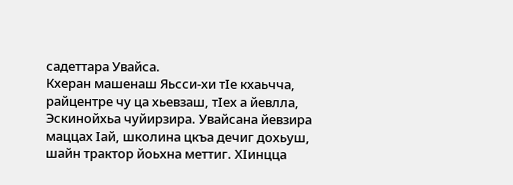садеттара Увайса.
Кхеран машенаш Яьсси-хи тIе кхаьчча, райцентре чу ца хьевзаш, тIех а йевлла, Эскинойхьа чуйирзира. Увайсана йевзира маццах Iай, школина цкъа дечиг дохьуш, шайн трактор йоьхна меттиг. ХIинцца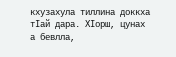кхузахула тиллина доккха тIай дара. ХIорш, цунах а бевлла,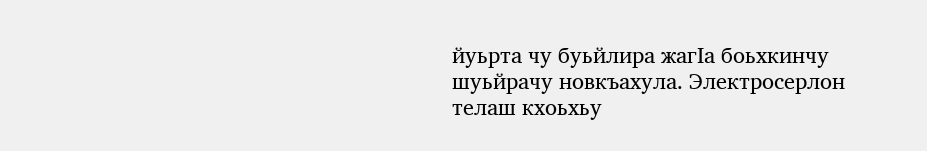йуьрта чу буьйлира жагIа боьхкинчу шуьйрачу новкъахула. Электросерлон телаш кхоьхьу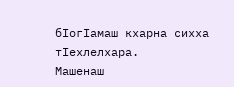бIогIамаш кхарна сихха тIехлелхара.
Машенаш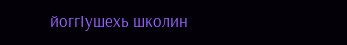йоггIушехь школин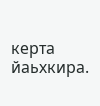керта йаьхкира.